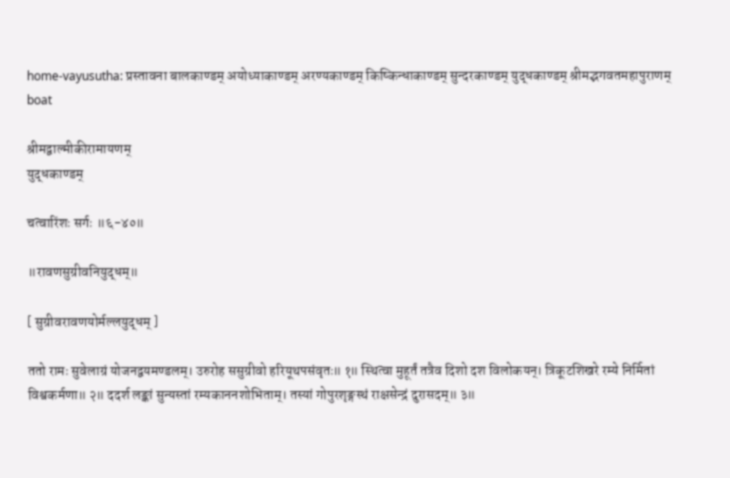home-vayusutha: प्रस्तावना बालकाण्डम् अयोध्याकाण्डम् अरण्यकाण्डम् किष्किन्धाकाण्डम् सुन्दरकाण्डम् युद्धकाण्डम् श्रीमद्भगवतमहापुराणम्
boat

श्रीमद्वाल्मीकीरामायणम्
युद्धकाण्डम्

चत्वारिंशः सर्गः ॥६-४०॥

॥रावणसुग्रीवनियुद्धम्॥

[ सुग्रीवरावणयोर्मल्लयुद्धम् ]

ततो रामः सुवेलाग्रं योजनद्वयमण्डलम्। उरुरोह ससुग्रीवो हरियूथपसंवृतः॥ १॥ स्थित्वा मुहूर्तं तत्रैव दिशो दश विलोकयन्। त्रिकूटशिखरे रम्ये निर्मितां विश्वकर्मणा॥ २॥ ददर्श लङ्कां सुन्यस्तां रम्यकाननशोभिताम्। तस्यां गोपुरशृङ्गस्थं राक्षसेन्द्रं दुरासदम्॥ ३॥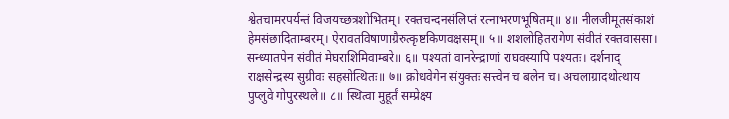श्वेतचामरपर्यन्तं विजयच्छत्रशोभितम्। रक्तचन्दनसंलिप्तं रत्नाभरणभूषितम्॥ ४॥ नीलजीमूतसंकाशं हेमसंछादिताम्बरम्। ऐरावतविषाणाग्रैरुत्कृष्टकिणवक्षसम्॥ ५॥ शशलोहितरागेण संवीतं रक्तवाससा। सन्ध्यातपेन संवीतं मेघराशिमिवाम्बरे॥ ६॥ पश्यतां वानरेन्द्राणां राघवस्यापि पश्यतः। दर्शनाद् राक्षसेन्द्रस्य सुग्रीवः सहसोत्थितः॥ ७॥ क्रोधवेगेन संयुक्तः सत्त्वेन च बलेन च। अचलाग्रादथोत्थाय पुप्लुवे गोपुरस्थले॥ ८॥ स्थित्वा मुहूर्तं सम्प्रेक्ष्य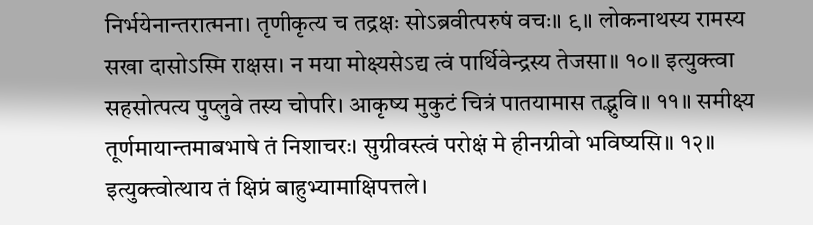निर्भयेनान्तरात्मना। तृणीकृत्य च तद्रक्षः सोऽब्रवीत्परुषं वचः॥ ९॥ लोकनाथस्य रामस्य सखा दासोऽस्मि राक्षस। न मया मोक्ष्यसेऽद्य त्वं पार्थिवेन्द्रस्य तेजसा॥ १०॥ इत्युक्त्वा सहसोत्पत्य पुप्लुवे तस्य चोपरि। आकृष्य मुकुटं चित्रं पातयामास तद्भुवि॥ ११॥ समीक्ष्य तूर्णमायान्तमाबभाषे तं निशाचरः। सुग्रीवस्त्वं परोक्षं मे हीनग्रीवो भविष्यसि॥ १२॥ इत्युक्त्वोत्थाय तं क्षिप्रं बाहुभ्यामाक्षिपत्तले।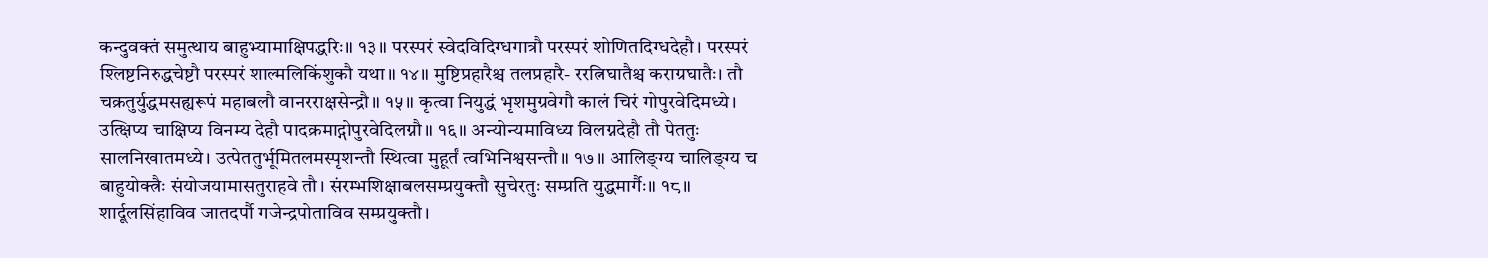कन्दुवक्तं समुत्थाय बाहुभ्यामाक्षिपद्धरिः॥ १३॥ परस्परं स्वेदविदिग्धगात्रौ परस्परं शोणितदिग्धदेहौ। परस्परं श्लिष्टनिरुद्धचेष्टौ परस्परं शाल्मलिकिंशुकौ यथा॥ १४॥ मुष्टिप्रहारैश्च तलप्रहारै- ररत्निघातैश्च कराग्रघातैः। तौ चक्रतुर्युद्धमसह्यरूपं महाबलौ वानरराक्षसेन्द्रौ॥ १५॥ कृत्वा नियुद्धं भृशमुग्रवेगौ कालं चिरं गोपुरवेदिमध्ये। उत्क्षिप्य चाक्षिप्य विनम्य देहौ पादक्रमाद्गोपुरवेदिलग्नौ॥ १६॥ अन्योन्यमाविध्य विलग्नदेहौ तौ पेततुः सालनिखातमध्ये। उत्पेततुर्भूमितलमस्पृशन्तौ स्थित्वा मुहूर्तं त्वभिनिश्वसन्तौ॥ १७॥ आलिङ्‍ग्य चालिङ्‍ग्य च बाहुयोक्त्रैः संयोजयामासतुराहवे तौ। संरम्भशिक्षाबलसम्प्रयुक्तौ सुचेरतुः सम्प्रति युद्धमार्गैः॥ १८॥ शार्दूलसिंहाविव जातदर्पौ गजेन्द्रपोताविव सम्प्रयुक्तौ।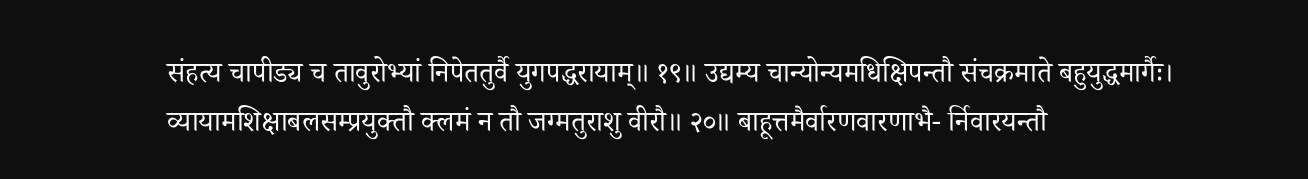संहत्य चापीड्य च तावुरोभ्यां निपेततुर्वै युगपद्धरायाम्॥ १९॥ उद्यम्य चान्योन्यमधिक्षिपन्तौ संचक्रमाते बहुयुद्धमार्गैः। व्यायामशिक्षाबलसम्प्रयुक्तौ क्लमं न तौ जग्मतुराशु वीरौ॥ २०॥ बाहूत्तमैर्वारणवारणाभै- र्निवारयन्तौ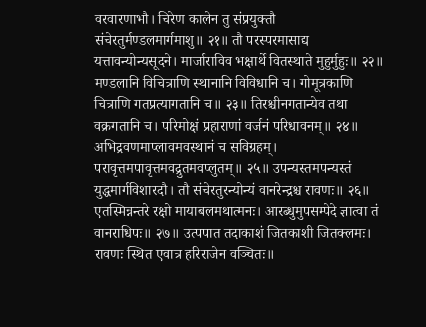वरवारणाभौ। चिरेण कालेन तु संप्रयुक्तौ संचेरतुर्मण्डलमार्गमाशु॥ २१॥ तौ परस्परमासाद्य यत्तावन्योन्यसूदने। मार्जाराविव भक्षार्थे वितस्थाते मुहुर्मुहुः॥ २२॥ मण्डलानि विचित्राणि स्थानानि विविधानि च। गोमूत्रकाणि चित्राणि गतप्रत्यागतानि च॥ २३॥ तिरश्चीनगतान्येव तथा वक्रगतानि च। परिमोक्षं प्रहाराणां वर्जनं परिधावनम्॥ २४॥ अभिद्रवणमाप्लावमवस्थानं च सविग्रहम्। परावृत्तमपावृत्तमवद्रुतमवप्लुतम्॥ २५॥ उपन्यस्तमपन्यस्तं युद्धमार्गविशारदौ। तौ संचेरतुरन्योन्यं वानरेन्द्रश्च रावणः॥ २६॥ एतस्मिन्नन्तरे रक्षो मायाबलमथात्मनः। आरब्धुमुपसम्पेदे ज्ञात्वा तं वानराधिपः॥ २७॥ उत्पपात तदाकाशं जितकाशी जितक्लमः। रावणः स्थित एवात्र हरिराजेन वञ्चितः॥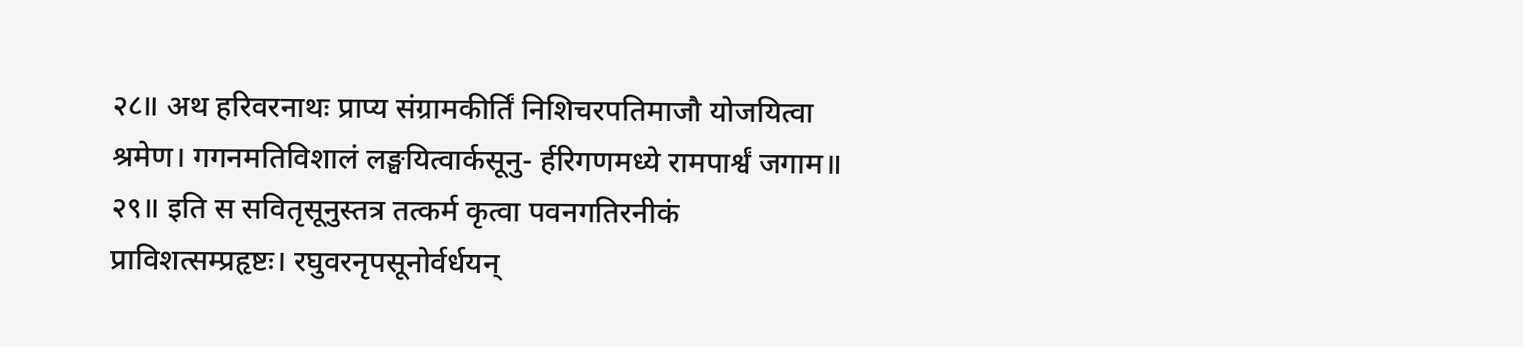२८॥ अथ हरिवरनाथः प्राप्य संग्रामकीर्तिं निशिचरपतिमाजौ योजयित्वा श्रमेण। गगनमतिविशालं लङ्घयित्वार्कसूनु- र्हरिगणमध्ये रामपार्श्वं जगाम॥ २९॥ इति स सवितृसूनुस्तत्र तत्कर्म कृत्वा पवनगतिरनीकं प्राविशत्सम्प्रहृष्टः। रघुवरनृपसूनोर्वर्धयन्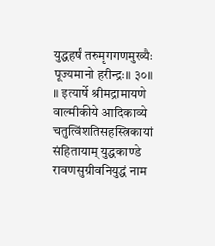युद्धहर्षं तरुमृगगणमुख्यैः पूज्यमानो हरीन्द्रः॥ ३०॥ ॥ इत्यार्षे श्रीमद्रामायणे वाल्मीकीये आदिकाव्ये चतुत्विंशतिसहस्त्रिकायां संहितायाम् युद्धकाण्डे रावणसुग्रीवनियुद्धं नाम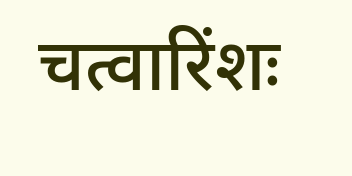चत्वारिंशः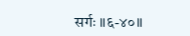सर्गः ॥६-४०॥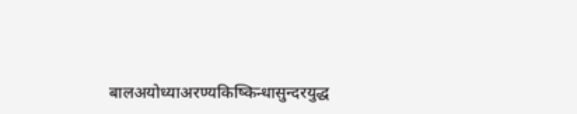बालअयोध्याअरण्यकिष्किन्धासुन्दरयुद्ध